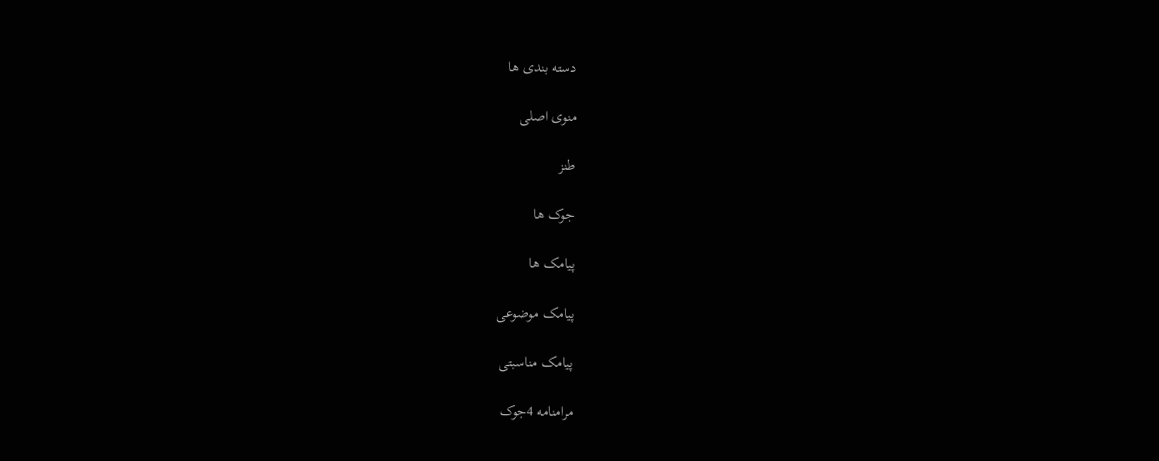دسته بندی ها

منوی اصلی

طنز

جوک ها

پیامک ها

پیامک موضوعی

پیامک مناسبتی

مرامنامه 4جوک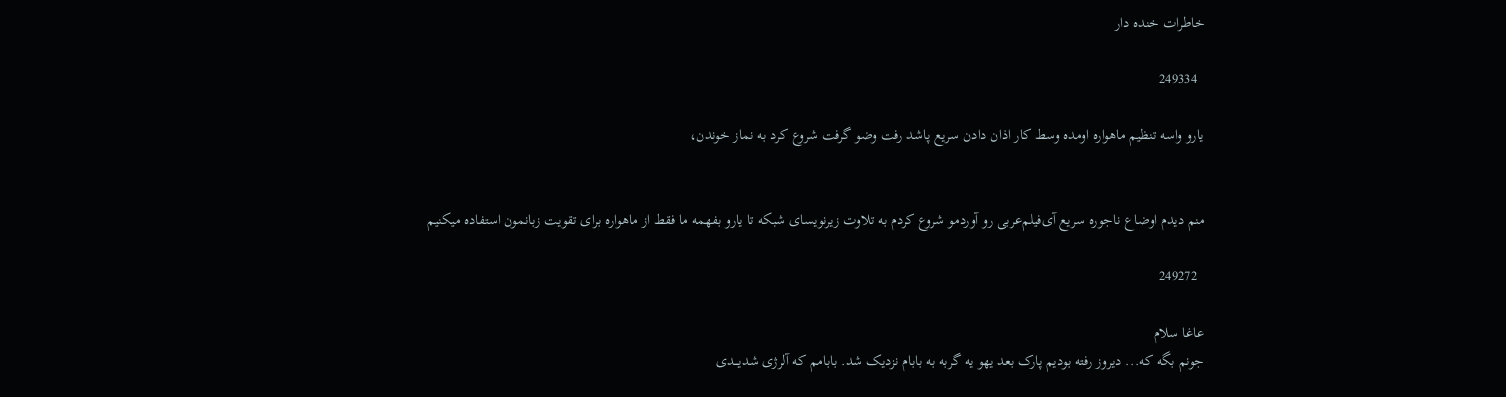خاطرات خنده دار

  249334

یارو واسه تنظیم ماهواره اومده وسط کار اذان دادن سریع پاشد رفت وضو گرفت شروع کرد به نماز خوندن،


منم دیدم اوضاع ناجوره سریع آی‌فیلم‌عربی رو آوردمو شروع کردم به تلاوت زیرنویسای شبکه تا یارو بفهمه ما فقط از ماهواره برای تقویت زبانمون استفاده میکنیم

  249272

عاغا سلام
جونم بگه که... دیروز رفته بودیم پارک بعد یهو یه گربه به بابام نزدیک شد. بابامم که آلرژی شدیـــدی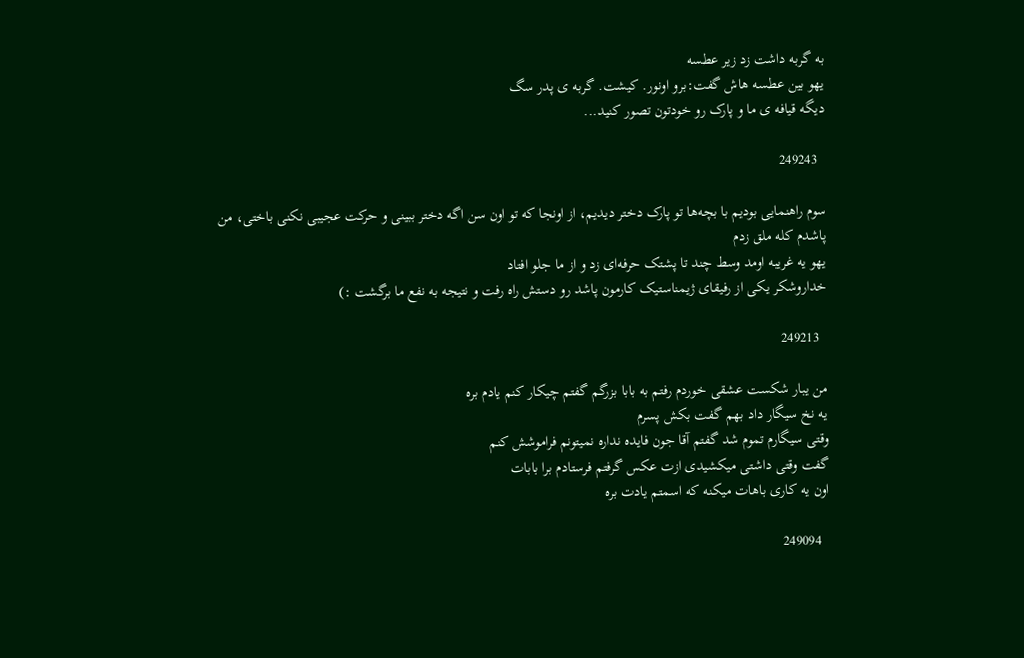به گربه داشت زد زیر عطسه
يهو بین عطسه هاش گفت:برو اونور. کیشت. گربه ی پدر سگ
دیگه قیافه ی ما و پارک رو خودتون تصور کنید...

  249243

سوم راهنمایی بودیم با بچه‌ها تو پارک دختر دیدیم، از اونجا که تو اون سن اگه دختر ببینی و حرکت عجیبی نکنی باختی، من پاشدم کله ملق زدم
یهو یه غریبه اومد وسط چند تا پشتک حرفه‌ای زد و از ما جلو افتاد
خداروشکر یکی از رفیقای ژیمناستیک کارمون پاشد رو دستش راه رفت و نتیجه به نفع ما برگشت :)

  249213

من یبار شکست عشقی خوردم رفتم به بابا بزرگم گفتم چیکار کنم یادم بره
یه نخ سیگار داد بهم گفت بکش پسرم
وقتی سیگارم تموم شد گفتم آقا جون فایده نداره نمیتونم فراموشش کنم
گفت وقتی داشتی میکشیدی ازت عکس گرفتم فرستادم برا بابات
اون یه کاری باهات میکنه که اسمتم یادت بره

  249094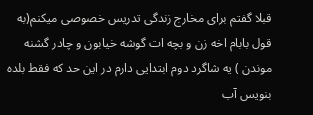قبلا گفتم برای مخارج زندگی تدریس خصوصی میکنم(به قول بابام اخه زن و بچه ات گوشه خیابون و چادر گشنه موندن ) یه شاگرد دوم ابتدایی دارم در این حد که فقط بلده بنویس آب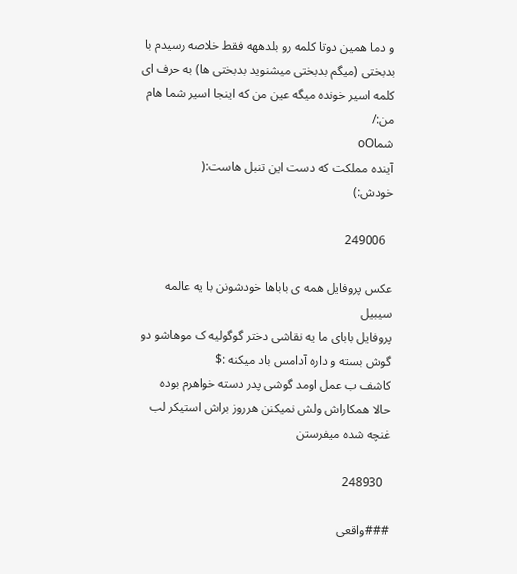و دما همین دوتا کلمه رو بلدههه فقط خلاصه رسیدم با بدبختی (میگم بدبختی میشنوید بدبختی ها) به حرف ای کلمه اسیر خونده میگه عین من که اینجا اسیر شما هام
من:/
شماoO
آینده مملکت که دست این تنبل هاست:(
خودش:)

  249006

عکس پروفایل همه ی باباها خودشونن با یه عالمه سیبیل
پروفایل بابای ما یه نقاشی دختر گوگولیه ک موهاشو دو گوش بسته و داره آدامس باد میکنه :$
کاشف ب عمل اومد گوشی پدر دسته خواهرم بوده
حالا همکاراش ولش نمیکنن هرروز براش استیکر لب غنچه شده میفرستن

  248930

###واقعی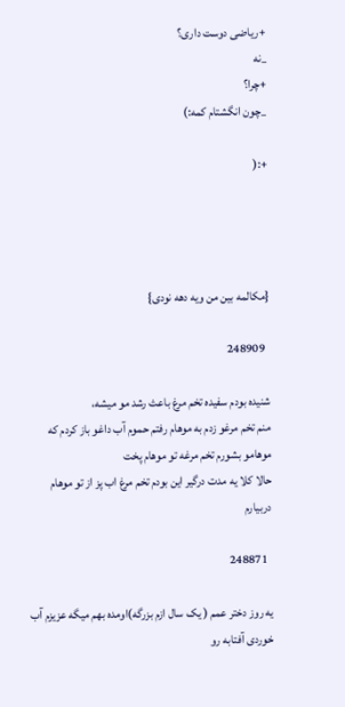+ریاضی دوست داری؟
_نه
+چرا؟
_چون انگشتام کمه:)

+:(




{مکالمه بین من ویه دهه نودی}

  248909

شنیده بودم سفیده تخم مرغ باعث رشد مو میشه،
منم تخم مرغو زدم به موهام رفتم حموم آب داغو باز کردم که موهامو بشورم تخم مرغه تو موهام پخت
حالا کلا یه مدت درگیر این بودم تخم مرغ اب پز از تو موهام دربیارم

  248871

یه روز دختر عمم ( یک سال ازم بزرگه)اومده بهم میگه عزیزم آب خوردی آفتابه رو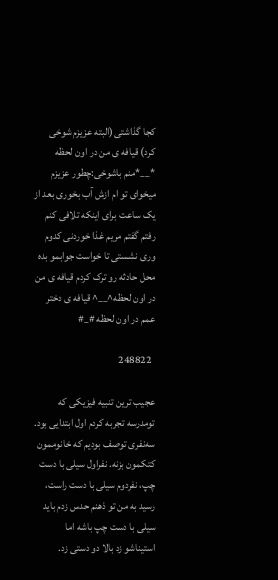کجا گذاشتی(البته عزیزم شوخی کرد) قیافه ی من در اون لحظه *__*منم باشوخی:چطور عزیزم میخوای تو ام ازش آب بخوری بعد از یک ساعت برای اینکه تلافی کنم رفتم گفتم مریم غذا خوردنی کدوم وری نشستی تا خواست جوابمو بده محل حادثه رو ترک کردم قیافه ی من در اون لحظه^__^ قیافه ی دختر عمم در اون لحظه #_#

  248822

عجیب ترین تنبیه فیزیکی که تومدرسه تجربه کردم اول ابتدایی بود. سه‌نفری توصف بودیم که خانوممون کتکمون بزنه. نفراول سیلی با دست چپ، نفردوم سیلی با دست راست، رسید به من تو ذهنم حدس زدم باید سیلی با دست چپ باشه اما استیناشو زد بالا دو دستی زد.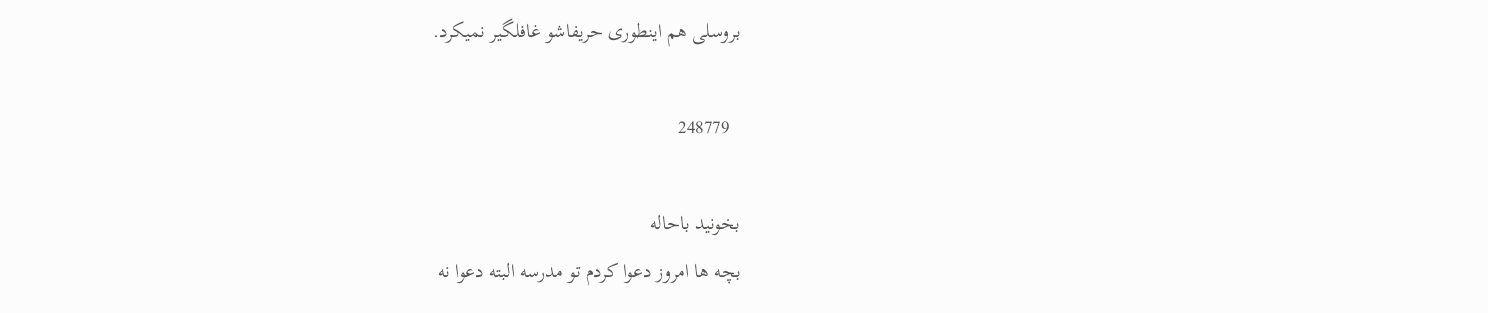بروسلی هم اینطوری حریفاشو غافلگیر نمیکرد.

  248779

بخونید باحاله
بچه ها امروز دعوا کردم تو مدرسه البته دعوا نه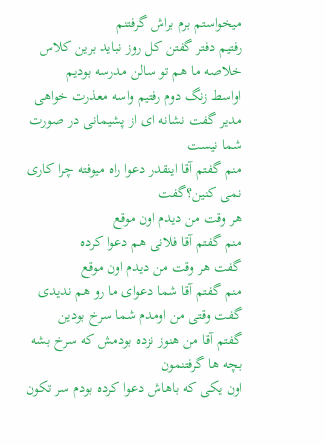میخواستم برم براش گرفتنم
رفتیم دفتر گفتن کل روز نباید برین کلاس خلاصه ما هم تو سالن مدرسه بودیم
اواسط زنگ دوم رفتیم واسه معذرت خواهی مدیر گفت نشانه ای از پشیمانی در صورت شما نیست
منم گفتم آقا اینقدر دعوا راه میوفته چرا کاری نمی کنین؟گفت
هر وقت من دیدم اون موقع
منم گفتم آقا فلانی هم دعوا کرده
گفت هر وقت من دیدم اون موقع
منم گفتم آقا شما دعوای ما رو هم ندیدی
گفت وقتی من اومدم شما سرخ بودین
گفتم آقا من هنوز نزده بودمش که سرخ بشه بچه ها گرفتنمون
اون یکی که باهاش دعوا کرده بودم سر تکون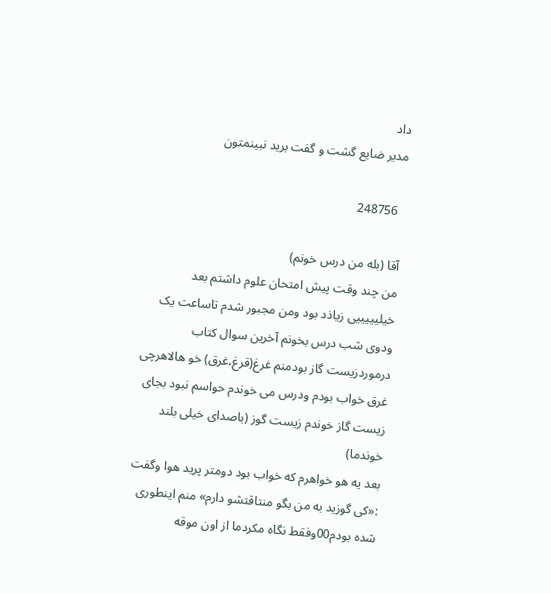داد
مدیر ضایع گشت و گفت برید نبینمتون

  248756

آقا (بله من درس خونم)
من چند وقت پیش امتحان علوم داشتم بعد خیلیییییی زیاذد بود ومن مجبور شدم تاساعت یک ودوی شب درس بخونم آخرین سوال کتاب درموردزیست گاز بودمنم غرغ(قرغ،غرق) خو هالاهرچی غرق خواب بودم ودرس می خوندم حواسم نبود بجای زیست گاز خوندم زیست گوز (باصدای خیلی بلند خوندما)
بعد یه هو خواهرم که خواب بود دومتر پرید هوا وگفت :«کی گوزید به من بگو منتاقتشو دارم» منم اینطوری شده بودم00وفقط نگاه مکردما از اون موقه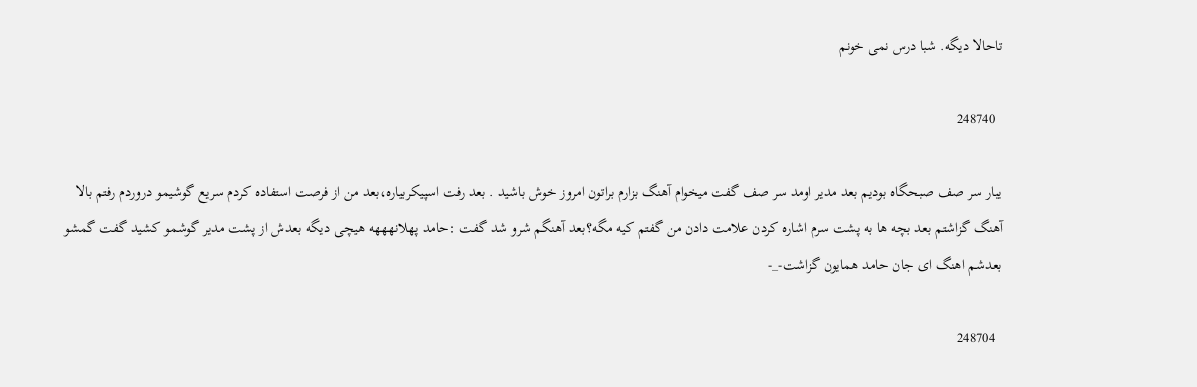تاحالا دیگه. شبا درس نمی خونم

  248740

یبار سر صف صبحگاه بودیم بعد مدیر اومد سر صف گفت میخوام آهنگ بزارم براتون امروز خوش باشید . بعد رفت اسپیکربیاره،بعد من از فرصت استفاده کردم سریع گوشیمو دروردم رفتم بالا آهنگ گزاشتم بعد بچه ها به پشت سرم اشاره کردن علامت دادن من گفتم کیه مگه؟بعد آهنگم شرو شد گفت :حامد پهلانهههه هیچی دیگه بعدش از پشت مدیر گوشمو کشید گفت گمشو بعدشم اهنگ ای جان حامد همایون گزاشت-_-

  248704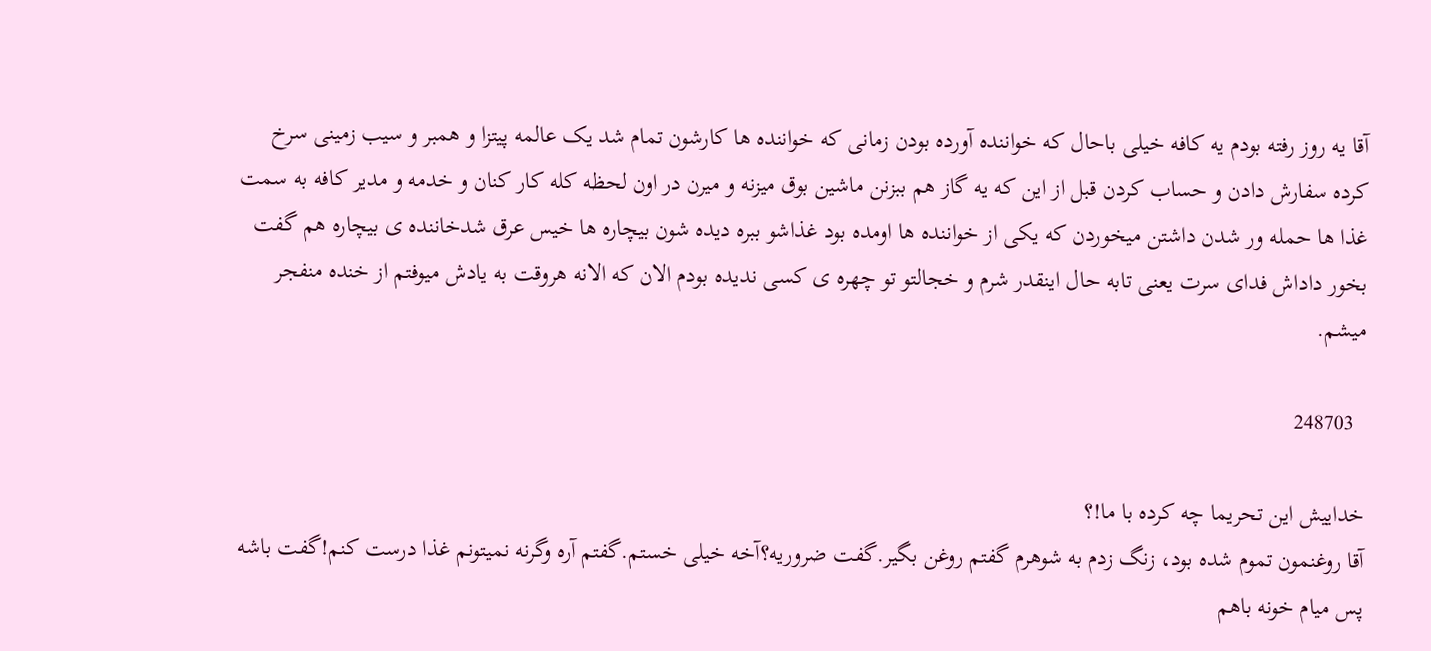آقا یه روز رفته بودم یه کافه خیلی باحال که خواننده آورده بودن زمانی که خواننده ها کارشون تمام شد یک عالمه پیتزا و همبر و سیب زمینی سرخ کرده سفارش دادن و حساب کردن قبل از این که یه گاز هم ببزنن ماشین بوق میزنه و میرن در اون لحظه کله کار کنان و خدمه و مدیر کافه به سمت غذا ها حمله ور شدن داشتن میخوردن که یکی از خواننده ها اومده بود غذاشو ببره دیده شون بیچاره ها خیس عرق شدخاننده ی بیچاره هم گفت بخور داداش فدای سرت یعنی تابه حال اینقدر شرم و خجالتو تو چهره ی کسی ندیده بودم الان که الانه هروقت به یادش میوفتم از خنده منفجر میشم.

  248703

خداییش این تحریما چه کرده با ما!؟
آقا روغنمون تموم شده بود، زنگ زدم به شوهرم گفتم روغن بگیر.گفت ضروریه؟آخه خیلی خستم.گفتم آره وگرنه نمیتونم غذا درست کنم!گفت باشه پس میام خونه باهم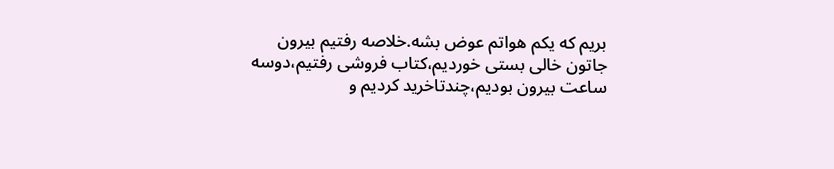بریم که یکم هواتم عوض بشه.خلاصه رفتیم بیرون جاتون خالی بستی خوردیم،کتاب فروشی رفتیم،دوسه ساعت بیرون بودیم،چندتاخرید کردیم و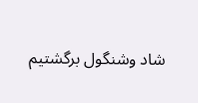شاد وشنگول برگشتیم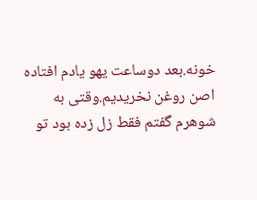خونه.بعد دوساعت یهو یادم افتاده اصن روغن نخریدیم.وقتی به شوهرم گفتم فقط زل زده بود تو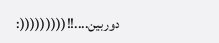دوربین....!!(((((((((: